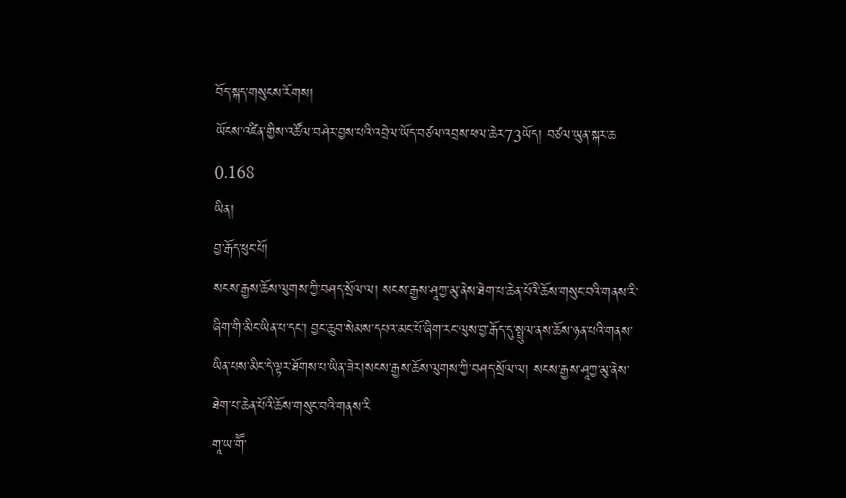བོད་སྐད་གསུངས་རོགས།
ཡོངས་འཛིན་གྱིས་འཚོལ་བཤེར་བྱས་པའི་འབྲེལ་ཡོད་བཙལ་འབྲས་ཕལ་ཆེར73ཡོད། བཙལ་ཡུན་སྐར་ཆ 0.168
ཡིན།
བྱ་རྒོད་ཕུང་པོ།
སངས་རྒྱས་ཆོས་ལུགས་ཀྱི་བཤད་སྲོལ་ལ། སངས་རྒྱས་ཤཱཀྱ་མུ་ནེས་ཐེག་པ་ཆེན་པོའི་ཆོས་གསུང་བའི་གནས་རི་ཞིག་གི་མིང་ཡིན་པ་དང་། བྱང་ཆུབ་སེམས་དཔའ་མང་པོ་ཞིག་རང་ལུས་བྱ་རྒོད་དུ་སྤྲུལ་ནས་ཆོས་ཉན་པའི་གནས་ཡིན་པས་མིང་དེ་ལྟར་ཐོགས་པ་ཡིན་ཟེར།སངས་རྒྱས་ཆོས་ལུགས་ཀྱི་བཤད་སྲོལ་ལ། སངས་རྒྱས་ཤཱཀྱ་མུ་ནེས་ཐེག་པ་ཆེན་པོའི་ཆོས་གསུང་བའི་གནས་རི
གཱ་ཡ་གཽ་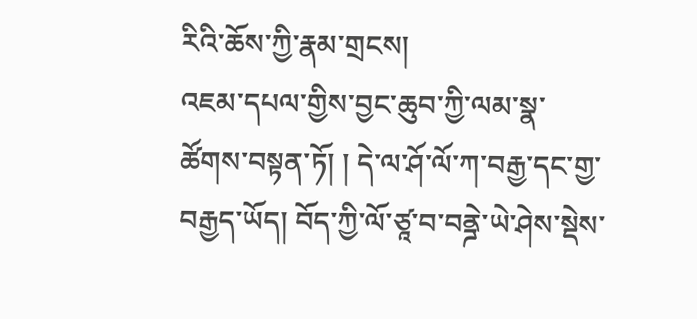རིའི་ཆོས་ཀྱི་རྣམ་གྲངས།
འཇམ་དཔལ་གྱིས་བྱང་ཆུབ་ཀྱི་ལམ་སྣ་ཚོགས་བསྟན་ཏོ། ། དེ་ལ་ཤོ་ལོ་ཀ་བརྒྱ་དང་གྱ་བརྒྱད་ཡོད། བོད་ཀྱི་ལོ་ཙཱ་བ་བནྜེ་ཡེ་ཤེས་སྡེས་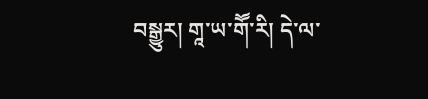བསྒྱུར། གཱ་ཡ་གཽ་རི། དེ་ལ་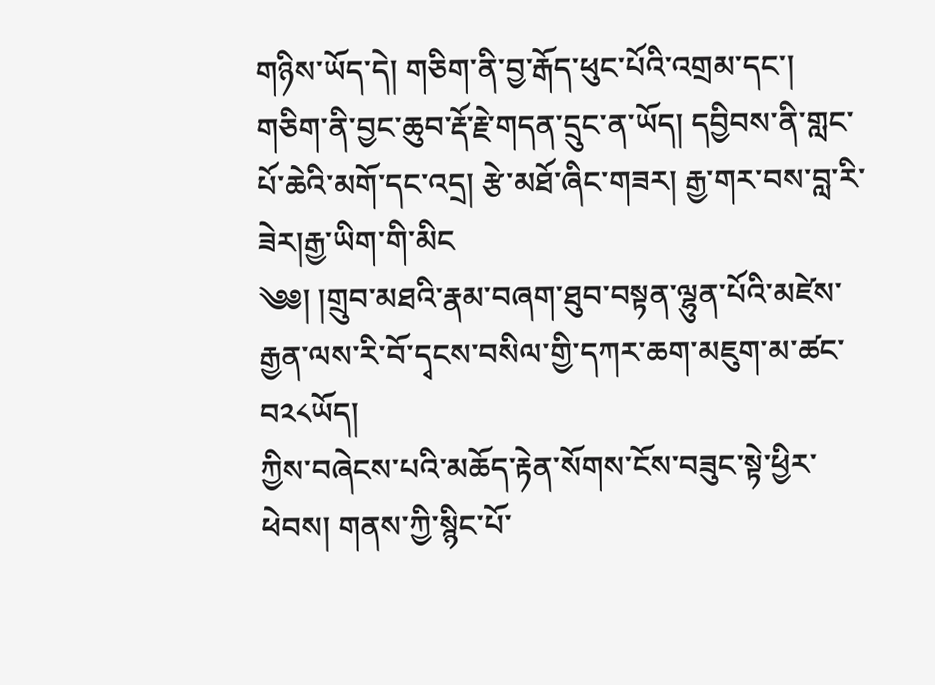གཉིས་ཡོད་དེ། གཅིག་ནི་བྱ་རྒོད་ཕུང་པོའི་འགྲམ་དང་། གཅིག་ནི་བྱང་ཆུབ་རྡོ་རྗེ་གདན་དྲུང་ན་ཡོད། དབྱིབས་ནི་གླང་པོ་ཆེའི་མགོ་དང་འདྲ། རྩེ་མཐོ་ཞིང་གཟར། རྒྱ་གར་བས་བླ་རི་ཟེར།རྒྱ་ཡིག་གི་མིང
༄༅། །གྲུབ་མཐའི་རྣམ་བཞག་ཐུབ་བསྟན་ལྷུན་པོའི་མཛེས་རྒྱན་ལས་རི་བོ་དྭངས་བསིལ་གྱི་དཀར་ཆག་མཇུག་མ་ཚང་བ༢༨ཡོད།
ཀྱིས་བཞེངས་པའི་མཆོད་རྟེན་སོགས་ངོས་བཟུང་སྟེ་ཕྱིར་ཕེབས། གནས་ཀྱི་སྙིང་པོ་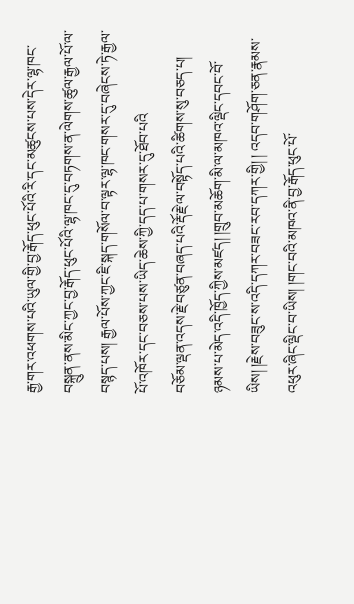རྒྱ་གར་འཕགས་པའི་ཡུལ་གྱི་བྱ་རྒོད་ཕུང་པོའི་རི་དང་མཚུངས་པས་དེར་ལྷ་ཁང་བསྐྲུན་ནས་མིང་ཀྱང་བྱ་རྒོད་ཕུང་པོའི་ལྷ་ཁང་དུ་བཏགས་ན་ལེགས་ཚུལ་རྒྱལ་པོ་ལ་བསྙད་པས། རྒྱལ་པོས་ཀྱང་ཇི་སྐད་གསོལ་བ་ལྟར་ལྷ་ཁང་གསར་དུ་བཞེངས་ཏེ་རྒྱལ་པོ་འཁོར་དང་བཅས་པས་ཡིད་ཆེས་ཀྱི་དད་པ་གསར་དུ་ཐོབ་པའི
བཅོམ་ལྡན་འདས་རྗེ་བཙུན་བཞད་པའི་རྡོ་རྗེ་ལ་བསྟོད་པའི་ཚིགས་སུ་བཅད་པ།
ཉམས་པ་མེད་འདི་ཁྱོད་ཀྱིས་མཛད། །གྲུབ་མཆོག་མི་ལ་མཁའ་ལྡིང་དབང་བོ་ཡིས། །རྗེས་བཟུང་ས་འདི་དཀར་བཟང་རབ་དཀར་གྱི། ། འདབ་གཤོག་ཅན་རྣམས་འཕུར་ཞིང་ལྡིང་བ་ཡིས། །གང་བའི་མཁའ་ནི་བྱ་རྒོད་ཕུང་པོ་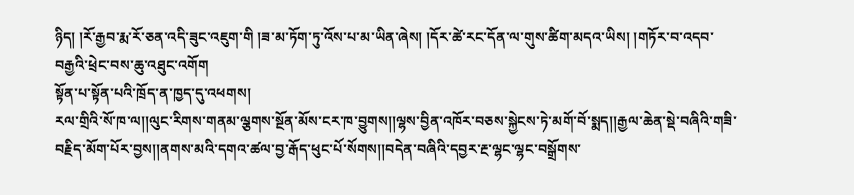ཉིད། །རོ་རྒྱབ་རྨ་རོ་ཅན་འདི་ཟུང་འཇུག་གི །ཟ་མ་ཏོག་ཏུ་འོས་པ་མ་ཡིན་ཞེས། །དོར་ཚེ་རང་དོན་ལ་གུས་ཚིག་མདའ་ཡིས། །གཏོར་བ་འདབ་བརྒྱའི་ཕྲེང་བས་ཆུ་འཐུང་འགོག
སྟོན་པ་སྟོན་པའི་ཁྲོད་ན་ཁྱད་དུ་འཕགས།
རལ་གྲིའི་སོ་ཁ་ལ།།ལུང་རིགས་གནམ་ལྕགས་སྔོན་མོས་ངར་ཁ་བྱུགས།།ལྷས་བྱིན་འཁོར་བཅས་སྐྱེངས་ཏེ་མགོ་བོ་སྨད།།རྒྱལ་ཆེན་སྡེ་བཞིའི་གཟི་བརྗིད་མོག་པོར་བྱས།།ནགས་མའི་དགའ་ཚལ་བྱ་རྒོད་ཕུང་པོ་སོགས།།བདེན་བཞིའི་དབྱར་རྔ་ལྷང་ལྷང་བསྒྲོགས་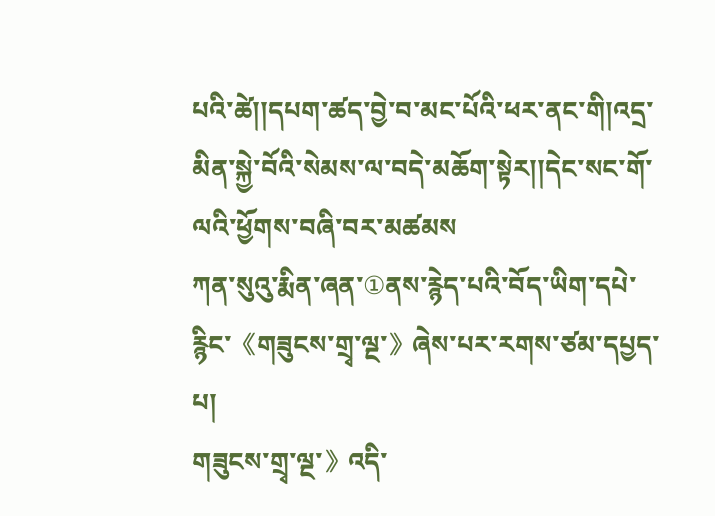པའི་ཚེ།།དཔག་ཚད་བྱེ་བ་མང་པོའི་ཕར་ནང་གི།འདྲ་མིན་སྐྱེ་བོའི་སེམས་ལ་བདེ་མཆོག་སྟེར།།དེང་སང་གོ་ལའི་ཕྱོགས་བཞི་བར་མཚམས
ཀན་སུའུ་རྨིན་ཞན་①ནས་རྙེད་པའི་བོད་ཡིག་དཔེ་རྙིང་《གཟུངས་གྲྭ་ལྔ་》ཞེས་པར་རགས་ཙམ་དཔྱད་པ།
གཟུངས་གྲྭ་ལྔ་》འདི་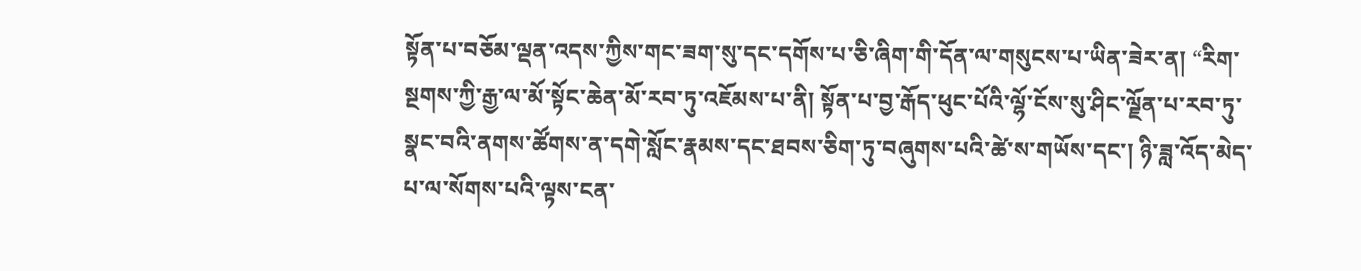སྟོན་པ་བཅོམ་ལྡན་འདས་ཀྱིས་གང་ཟག་སུ་དང་དགོས་པ་ཅི་ཞིག་གི་དོན་ལ་གསུངས་པ་ཡིན་ཟེར་ན། “རིག་སྔགས་ཀྱི་རྒྱ་ལ་མོ་སྟོང་ཆེན་མོ་རབ་ཏུ་འཇོམས་པ་ནི། སྟོན་པ་བྱ་རྒོད་ཕུང་པོའི་ལྷོ་ངོས་སུ་ཤིང་ལྗོན་པ་རབ་ཏུ་སྣང་བའི་ནགས་ཚོགས་ན་དགེ་སློང་རྣམས་དང་ཐབས་ཅིག་ཏུ་བཞུགས་པའི་ཚེ་ས་གཡོས་དང་། ཉི་ཟླ་འོད་མེད་པ་ལ་སོགས་པའི་ལྟས་ངན་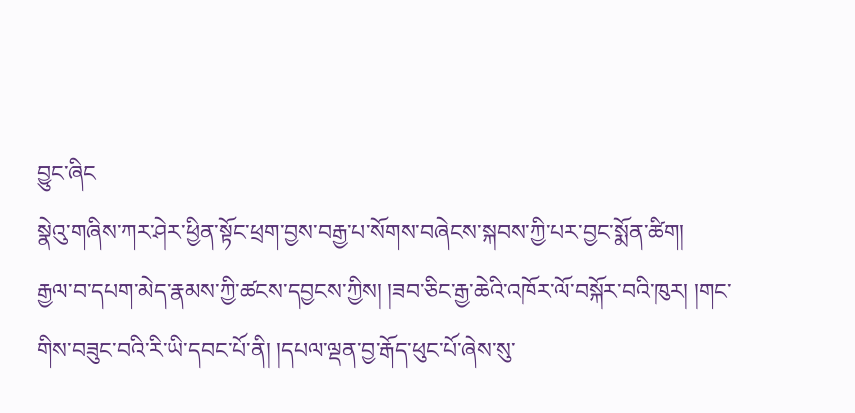བྱུང་ཞིང
སྣེའུ་གཞིས་ཀར་ཤེར་ཕྱིན་སྟོང་ཕྲག་བྱས་བརྒྱ་པ་སོགས་བཞེངས་སྐབས་ཀྱི་པར་བྱང་སྨོན་ཚིག།
རྒྱལ་བ་དཔག་མེད་རྣམས་ཀྱི་ཚངས་དབྱངས་ཀྱིས། །ཟབ་ཅིང་རྒྱ་ཆེའི་འཁོར་ལོ་བསྐོར་བའི་ཁུར། །གང་གིས་བཟུང་བའི་རི་ཡི་དབང་པོ་ནི། །དཔལ་ལྡན་བྱ་རྒོད་ཕུང་པོ་ཞེས་སུ་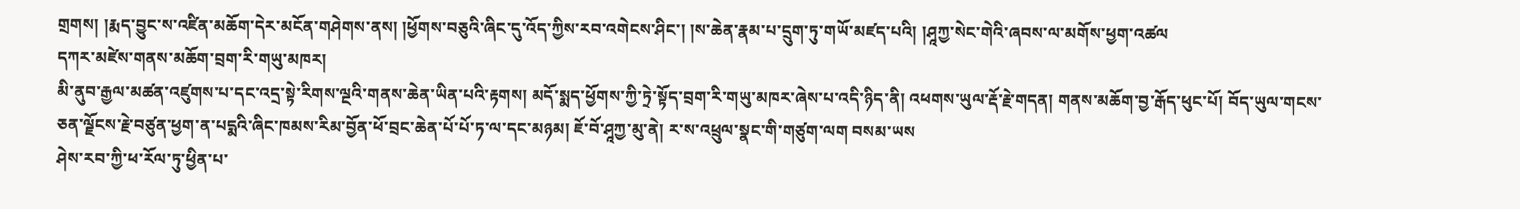གྲགས། །རྨད་བྱུང་ས་འཛིན་མཆོག་དེར་མངོན་གཤེགས་ནས། །ཕྱོགས་བཅུའི་ཞིང་དུ་འོད་ཀྱིས་རབ་འགེངས་ཤིང་། །ས་ཆེན་རྣམ་པ་དྲུག་ཏུ་གཡོ་མཛད་པའི། །ཤཱཀྱ་སེང་གེའི་ཞབས་ལ་མགོས་ཕྱག་འཚལ
དཀར་མཛེས་གནས་མཆོག་བྲག་རི་གཡུ་མཁར།
མི་ནུབ་རྒྱལ་མཚན་འཛུགས་པ་དང་འདྲ་སྟེ་རིགས་ལྔའི་གནས་ཆེན་ཡིན་པའི་རྟགས། མདོ་སྨད་ཕྱོགས་ཀྱི་ཏྲེ་སྟོད་བྲག་རི་གཡུ་མཁར་ཞེས་པ་འདི་ཉིད་ནི། འཕགས་ཡུལ་རྡོ་རྗེ་གདན། གནས་མཆོག་བྱ་རྒོད་ཕུང་པོ། བོད་ཡུལ་གངས་ཅན་ལྗོངས་རྗེ་བཙུན་ཕྱག་ན་པདྨའི་ཞིང་ཁམས་རིམ་བྱོན་ཕོ་བྲང་ཆེན་པོ་པོ་ཏ་ལ་དང་མཉམ། ཇོ་བོ་ཤཱཀྱ་མུ་ནེ། ར་ས་འཕྲུལ་སྣང་གི་གཙུག་ལག བསམ་ཡས
ཤེས་རབ་ཀྱི་ཕ་རོལ་ཏུ་ཕྱིན་པ་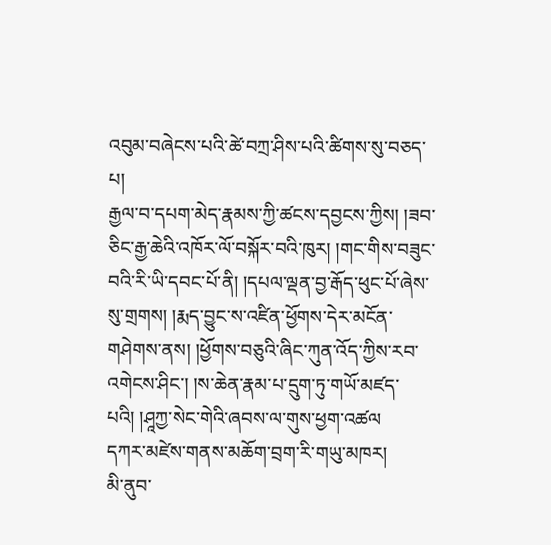འབུམ་བཞེངས་པའི་ཚེ་བཀྲ་ཤིས་པའི་ཚིགས་སུ་བཅད་པ།
རྒྱལ་བ་དཔག་མེད་རྣམས་ཀྱི་ཚངས་དབྱངས་ཀྱིས། །ཟབ་ཅིང་རྒྱ་ཆེའི་འཁོར་ལོ་བསྐོར་བའི་ཁུར། །གང་གིས་བཟུང་བའི་རི་ཡི་དབང་པོ་ནི། །དཔལ་ལྡན་བྱ་རྒོད་ཕུང་པོ་ཞེས་སུ་གྲགས། །རྨད་བྱུང་ས་འཛིན་ཕྱོགས་དེར་མངོན་གཤེགས་ནས། །ཕྱོགས་བཅུའི་ཞིང་ཀུན་འོད་ཀྱིས་རབ་འགེངས་ཤིང་། །ས་ཆེན་རྣམ་པ་དྲུག་ཏུ་གཡོ་མཛད་པའི། །ཤཱཀྱ་སེང་གེའི་ཞབས་ལ་གུས་ཕྱག་འཚལ
དཀར་མཛེས་གནས་མཆོག་བྲག་རི་གཡུ་མཁར།
མི་ནུབ་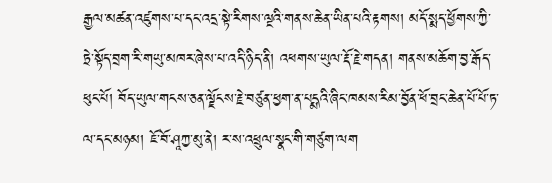རྒྱལ་མཚན་འཛུགས་པ་དང་འདྲ་སྟེ་རིགས་ལྔའི་གནས་ཆེན་ཡིན་པའི་རྟགས། མདོ་སྨད་ཕྱོགས་ཀྱི་ཏྲེ་སྟོད་བྲག་རི་གཡུ་མཁར་ཞེས་པ་འདི་ཉིད་ནི། འཕགས་ཡུལ་རྡོ་རྗེ་གདན། གནས་མཆོག་བྱ་རྒོད་ཕུང་པོ། བོད་ཡུལ་གངས་ཅན་ལྗོངས་རྗེ་བཙུན་ཕྱག་ན་པདྨའི་ཞིང་ཁམས་རིམ་བྱོན་ཕོ་བྲང་ཆེན་པོ་པོ་ཏ་ལ་དང་མཉམ། ཇོ་བོ་ཤཱཀྱ་མུ་ནེ། ར་ས་འཕྲུལ་སྣང་གི་གཙུག་ལག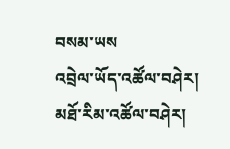བསམ་ཡས
འབྲེལ་ཡོད་འཚོལ་བཤེར།
མཐོ་རིམ་འཚོལ་བཤེར།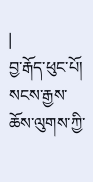|
བྱ་རྒོད་ཕུང་པོ།
སངས་རྒྱས་ཆོས་ལུགས་ཀྱི་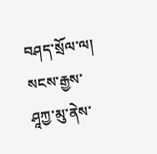བཤད་སྲོལ་ལ། སངས་རྒྱས་ཤཱཀྱ་མུ་ནེས་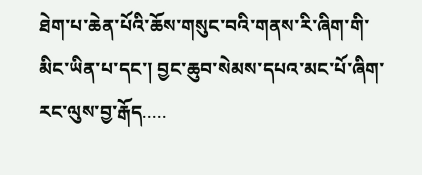ཐེག་པ་ཆེན་པོའི་ཆོས་གསུང་བའི་གནས་རི་ཞིག་གི་མིང་ཡིན་པ་དང་། བྱང་ཆུབ་སེམས་དཔའ་མང་པོ་ཞིག་རང་ལུས་བྱ་རྒོད.....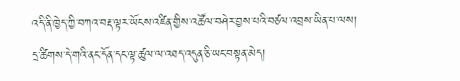འདི་ནི་ཁྱེད་ཀྱི་བཀའ་བརྡ་ལྟར་ཡོངས་འཛིན་གྱིས་འཚོལ་བཤེར་བྱས་པའི་བཙལ་འབྲས་ཡིན་པ་ལས། དྲ་ཚིགས་དེ་གའི་ནང་དོན་དང་ལྟ་ཚུལ་ལ་འཐད་འདུན་ཅི་ཡང་བསྟན་མེད།